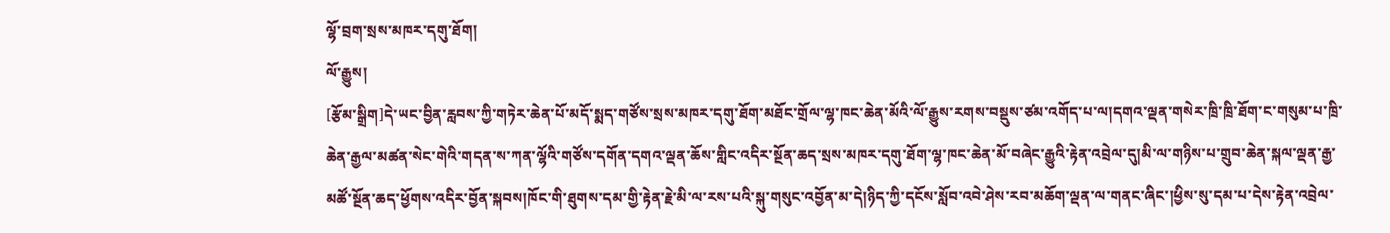ལྷོ་བྲག་སྲས་མཁར་དགུ་ཐོག།
ལོ་རྒྱུས།
[རྩོམ་སྒྲིག]དེ་ཡང་བྱིན་རླབས་ཀྱི་གཏེར་ཆེན་པོ་མདོ་སྨད་གཙོས་སྲས་མཁར་དགུ་ཐོག་མཐོང་གྲོལ་ལྷ་ཁང་ཆེན་མོའི་ལོ་རྒྱུས་རགས་བསྡུས་ཙམ་འགོད་པ་ལ།དགའ་ལྡན་གསེར་ཁྲི་ཁྲི་ཐོག་ང་གསུམ་པ་ཁྲི་ཆེན་རྒྱལ་མཚན་སེང་གེའི་གདན་ས་ཀན་ལྷོའི་གཙོས་དགོན་དགའ་ལྡན་ཆོས་གླིང་འདིར་སྔོན་ཆད་སྲས་མཁར་དགུ་ཐོག་ལྷ་ཁང་ཆེན་མོ་བཞེང་རྒྱུའི་རྟེན་འབྲེལ་དུ།མི་ལ་གཉིས་པ་གྲུབ་ཆེན་སྐལ་ལྡན་རྒྱ་མཚོ་སྔོན་ཆད་ཕྱོགས་འདིར་བྱོན་སྐབས།ཁོང་གི་ཐུགས་དམ་གྱི་རྟེན་རྗེ་མི་ལ་རས་པའི་སྐུ་གསུང་འབྱོན་མ་དེ།ཉིད་ཀྱི་དངོས་སློབ་འབེ་ཤེས་རབ་མཆོག་ལྡན་ལ་གནང་ཞིང་།ཕྱིས་སུ་དམ་པ་དེས་རྟེན་འབྲེལ་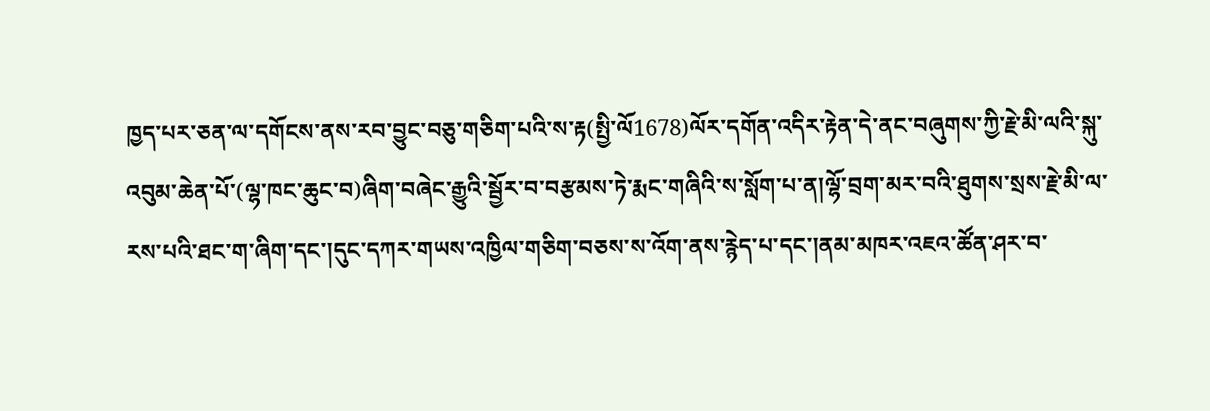ཁྱད་པར་ཅན་ལ་དགོངས་ནས་རབ་བྱུང་བཅུ་གཅིག་པའི་ས་རྟ(སྤྱི་ལོ1678)ལོར་དགོན་འདིར་རྟེན་དེ་ནང་བཞུགས་ཀྱི་རྗེ་མི་ལའི་སྐུ་འབུམ་ཆེན་པོ་(ལྷ་ཁང་ཆུང་བ)ཞིག་བཞེང་རྒྱུའི་སྦྱོར་བ་བརྩམས་ཏེ་རྨང་གཞིའི་ས་སློག་པ་ན།ལྷོ་བྲག་མར་བའི་ཐུགས་སྲས་རྗེ་མི་ལ་རས་པའི་ཐང་ག་ཞིག་དང་།དུང་དཀར་གཡས་འཁྱིལ་གཅིག་བཅས་ས་འོག་ནས་རྙེད་པ་དང་།ནམ་མཁར་འཇའ་ཚོན་ཤར་བ་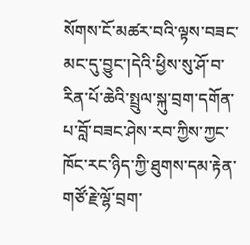སོགས་ངོ་མཚར་བའི་ལྟས་བཟང་མང་དུ་བྱུང་།དེའི་ཕྱིས་སུ་ཤོ་བ་རིན་པོ་ཆེའི་སྤྲུལ་སྐུ་བྲག་དགོན་པ་བློ་བཟང་ཤེས་རབ་ཀྱིས་ཀྱང་ཁོང་རང་ཉིད་ཀྱི་ཐུགས་དམ་རྟེན་གཙོ་རྗེ་ལྷོ་བྲག་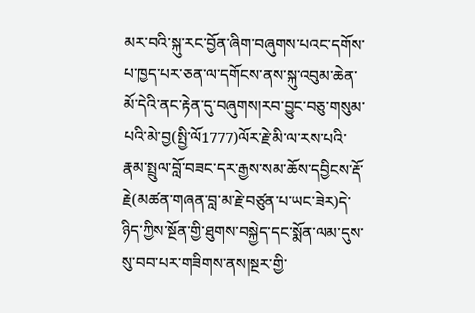མར་བའི་སྐུ་རང་བྱོན་ཞིག་བཞུགས་པའང་དགོས་པ་ཁྱད་པར་ཅན་ལ་དགོངས་ནས་སྐུ་འབུམ་ཆེན་མོ་དེའི་ནང་རྟེན་དུ་བཞུགས།རབ་བྱུང་བཅུ་གསུམ་པའི་མེ་བྱ(སྤྱི་ལོ1777)ལོར་རྗེ་མི་ལ་རས་པའི་རྣམ་སྤྲུལ་བློ་བཟང་དར་རྒྱས་སམ་ཆོས་དབྱིངས་རྡོ་རྗེ(མཚན་གཞན་བླ་མ་རྗེ་བཙུན་པ་ཡང་ཟེར)དེ་ཉིད་ཀྱིས་སྔོན་གྱི་ཐུགས་བསྐྱེད་དང་སྨོན་ལམ་དུས་སུ་བབ་པར་གཟིགས་ནས།སྔར་གྱི་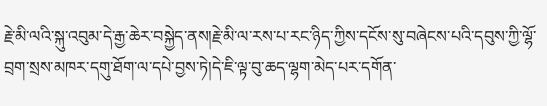རྗེ་མི་ལའི་སྐུ་འབུམ་དེ་རྒྱ་ཆེར་བསྐྱེད་ནས།རྗེ་མི་ལ་རས་པ་རང་ཉིད་ཀྱིས་དངོས་སུ་བཞེངས་པའི་དབུས་ཀྱི་ལྷོ་བྲག་སྲས་མཁར་དགུ་ཐོག་ལ་དཔེ་བྱས་ཏེ།དེ་ཇི་ལྟ་བུ་ཆད་ལྷག་མེད་པར་དགོན་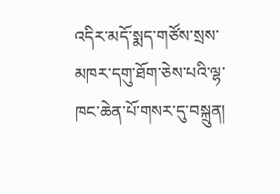འདིར་མདོ་སྨད་གཙོས་སྲས་མཁར་དགུ་ཐོག་ཅེས་པའི་ལྷ་ཁང་ཆེན་པོ་གསར་དུ་བསྐྲུན།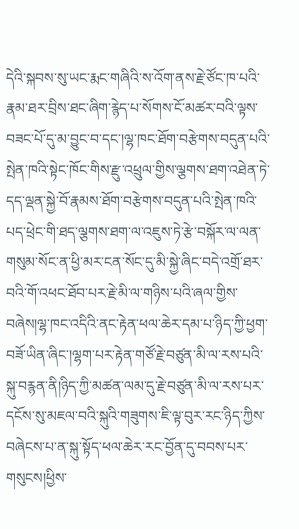དེའི་སྐབས་སུ་ཡང་རྨང་གཞིའི་ས་འོག་ནས་རྗེ་ཙོང་ཁ་པའི་རྣམ་ཐར་བྲིས་ཐང་ཞིག་རྙེད་པ་སོགས་ངོ་མཚར་བའི་ལྟས་བཟང་པོ་དུ་མ་བྱུང་བ་དང་།ལྷ་ཁང་ཐོག་བརྩེགས་བདུན་པའི་སྤེན་ཁའི་སྟེང་ཁོང་གིས་རྫུ་འཕྲུལ་གྱིས་ལྕགས་ཐག་འཐེན་ཏེ་དད་ལྡན་སྐྱེ་བོ་རྣམས་ཐོག་བརྩེགས་བདུན་པའི་སྤེན་ཁའི་པད་ཕྲེང་གི་ཐད་ལྕགས་ཐག་ལ་འཇུས་ཏེ་རྩེ་བསྐོར་ལ་ལན་གསུམ་སོང་ན་ཕྱི་མར་ངན་སོང་དུ་མི་སྐྱེ་ཞིང་བདེ་འགྲོ་ཐར་བའི་གོ་འཕང་ཐོབ་པར་རྗེ་མི་ལ་གཉིས་པའི་ཞལ་གྱིས་བཞེས།ལྷ་ཁང་འདིའི་ནང་རྟེན་ཕལ་ཆེར་དམ་པ་ཉིད་ཀྱི་ཕྱག་བཟོ་ཡིན་ཞིང་།ལྷག་པར་རྟེན་གཙོ་རྗེ་བཙུན་མི་ལ་རས་པའི་སྐུ་བརྙན་ནི།ཉིད་ཀྱི་མཚན་ལམ་དུ་རྗེ་བཙུན་མི་ལ་རས་པར་དངོས་སུ་མཇལ་བའི་སྐུའི་གཟུགས་ཇི་ལྟ་བུར་རང་ཉིད་ཀྱིས་བཞེངས་པ་ན་སྐུ་སྟོད་ཕལ་ཆེར་རང་བྱོན་དུ་བབས་པར་གསུངས།ཕྱིས་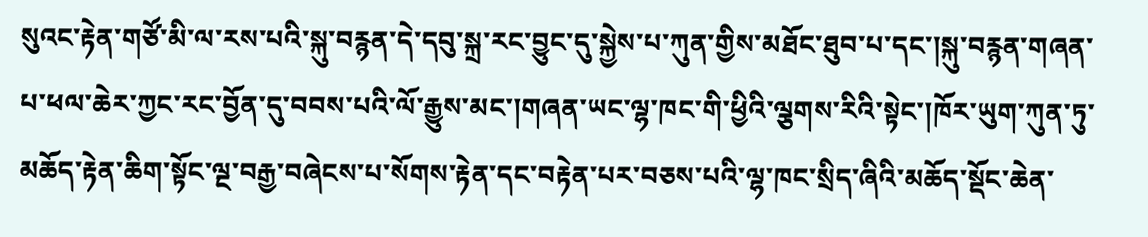སུའང་རྟེན་གཙོ་མི་ལ་རས་པའི་སྐུ་བརྙན་དེ་དབུ་སྐྲ་རང་བྱུང་དུ་སྐྱེས་པ་ཀུན་གྱིས་མཐོང་ཐུབ་པ་དང་།སྐུ་བརྙན་གཞན་པ་ཕལ་ཆེར་ཀྱང་རང་བྱོན་དུ་བབས་པའི་ལོ་རྒྱུས་མང་།གཞན་ཡང་ལྷ་ཁང་གི་ཕྱིའི་ལྕགས་རིའི་སྟེང་།ཁོར་ཡུག་ཀུན་ཏུ་མཆོད་རྟེན་ཆིག་སྟོང་ལྔ་བརྒྱ་བཞེངས་པ་སོགས་རྟེན་དང་བརྟེན་པར་བཅས་པའི་ལྷ་ཁང་སྲིད་ཞིའི་མཆོད་སྡོང་ཆེན་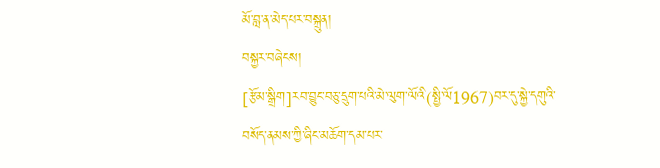མོ་བླ་ན་མེད་པར་བསྐྲུན།
བསྐྱར་བཞེངས།
[རྩོམ་སྒྲིག]རབ་བྱུང་བཅུ་དྲུག་པའི་མེ་ལུག་ལོའི(སྤྱི་ལོ1967)བར་དུ་སྐྱེ་དགུའི་བསོད་ནམས་ཀྱི་ཞིང་མཆོག་དམ་པར་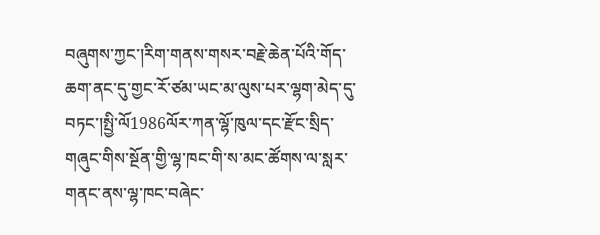བཞུགས་ཀྱང་།རིག་གནས་གསར་བརྗེ་ཆེན་པོའི་གོད་ཆག་ནང་དུ་གྱང་རོ་ཙམ་ཡང་མ་ལུས་པར་ལྷག་མེད་དུ་བཏང་།སྤྱི་ལོ1986ལོར་ཀན་ལྷོ་ཁུལ་དང་རྫོང་སྲིད་གཞུང་གིས་སྔོན་གྱི་ལྷ་ཁང་གི་ས་མང་ཚོགས་ལ་སླར་གནང་ནས་ལྷ་ཁང་བཞེང་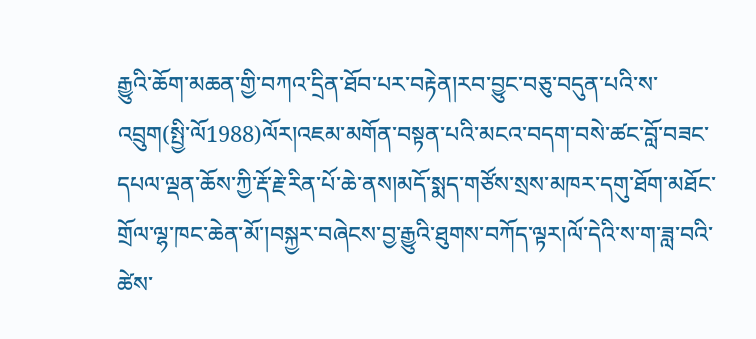རྒྱུའི་ཆོག་མཆན་གྱི་བཀའ་དྲིན་ཐོབ་པར་བརྟེན།རབ་བྱུང་བཅུ་བདུན་པའི་ས་འབྲུག(སྤྱི་ལོ1988)ལོར།འཇམ་མགོན་བསྟན་པའི་མངའ་བདག་བསེ་ཚང་བློ་བཟང་དཔལ་ལྡན་ཆོས་ཀྱི་རྡོ་རྗེ་རིན་པོ་ཆེ་ནས།མདོ་སྨད་གཙོས་སྲས་མཁར་དགུ་ཐོག་མཐོང་གྲོལ་ལྷ་ཁང་ཆེན་མོ་།བསྐྱར་བཞེངས་བྱ་རྒྱུའི་ཐུགས་བཀོད་ལྟར།ལོ་དེའི་ས་ག་ཟླ་བའི་ཚེས་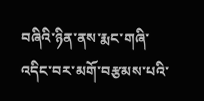བཞིའི་ཉིན་ནས་རྨང་གཞི་འདིང་བར་མགོ་བརྩམས་པའི་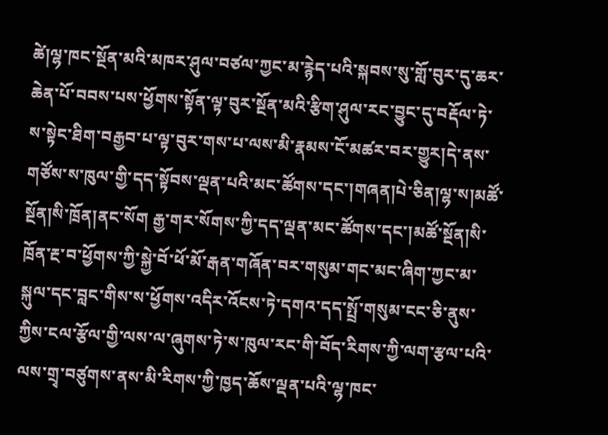ཚེ།ལྷ་ཁང་སྔོན་མའི་མཁར་ཤུལ་བཙལ་ཀྱང་མ་རྙེད་པའི་སྐབས་སུ་གློ་བུར་དུ་ཆར་ཆེན་པོ་བབས་པས་ཕྱོགས་སྟོན་ལྟ་བུར་སྔོན་མའི་རྩིག་ཤུལ་རང་བྱུང་དུ་བརྡོལ་ཏེ་ས་སྟེང་ཐིག་བརྒྱབ་པ་ལྟ་བུར་གས་པ་ལས་མི་རྣམས་ངོ་མཚར་བར་གྱུར།དེ་ནས་གཙོས་ས་ཁུལ་གྱི་དད་སྟོབས་ལྡན་པའི་མང་ཚོགས་དང་།གཞན།པེ་ཅིན།ལྷ་ས།མཚོ་སྔོན།སི་ཁྲོན།ནང་སོག རྒྱ་གར་སོགས་ཀྱི་དད་ལྡན་མང་ཚོགས་དང་།མཚོ་སྔོན།སི་ཁྲོན་རྔ་བ་ཕྱོགས་ཀྱི་སྐྱེ་བོ་ཕོ་མོ་རྒན་གཞོན་བར་གསུམ་གང་མང་ཞིག་ཀྱང་མ་སྐུལ་དང་བླང་གིས་ས་ཕྱོགས་འདིར་འོངས་ཏེ་དགའ་དད་སྤྲོ་གསུམ་ངང་ཅི་ནུས་ཀྱིས་ངལ་རྩོལ་གྱི་ལས་ལ་ཞུགས་ཏེ་ས་ཁུལ་རང་གི་བོད་རིགས་ཀྱི་ལག་རྩལ་པའི་ལས་གྲྭ་བཙུགས་ནས་མི་རིགས་ཀྱི་ཁྱད་ཆོས་ལྡན་པའི་ལྷ་ཁང་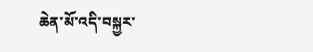ཆེན་མོ་འདི་བསྐྱར་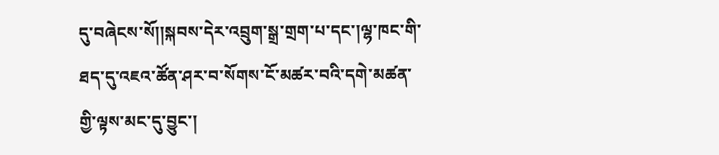དུ་བཞེངས་སོ།།སྐབས་དེར་འབྲུག་སྒྲ་གྲག་པ་དང་།ལྷ་ཁང་གི་ཐད་དུ་འཇའ་ཚོན་ཤར་བ་སོགས་ངོ་མཚར་བའི་དགེ་མཚན་གྱི་ལྟས་མང་དུ་བྱུང་།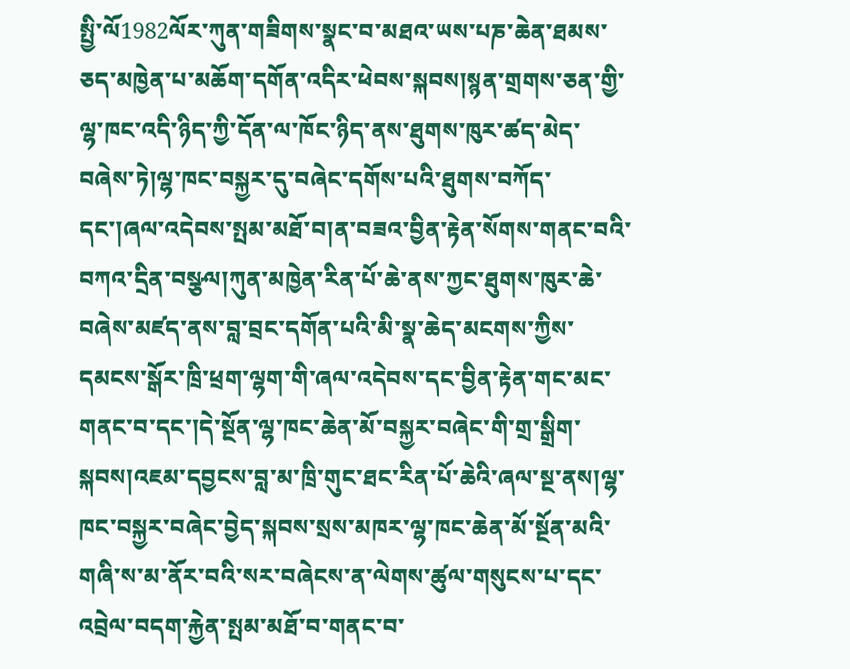སྤྱི་ལོ1982ལོར་ཀུན་གཟིགས་སྣང་བ་མཐའ་ཡས་པཎ་ཆེན་ཐམས་ཅད་མཁྱེན་པ་མཆོག་དགོན་འདིར་ཕེབས་སྐབས།སྙན་གྲགས་ཅན་གྱི་ལྷ་ཁང་འདི་ཉིད་ཀྱི་དོན་ལ་ཁོང་ཉིད་ནས་ཐུགས་ཁུར་ཚད་མེད་བཞེས་ཏེ།ལྷ་ཁང་བསྐྱར་དུ་བཞེང་དགོས་པའི་ཐུགས་བཀོད་དང་།ཞལ་འདེབས་སྤམ་མཐོ་བ།ན་བཟའ་བྱིན་རྟེན་སོགས་གནང་བའི་བཀའ་དྲིན་བསྩལ།ཀུན་མཁྱེན་རིན་པོ་ཆེ་ནས་ཀྱང་ཐུགས་ཁུར་ཆེ་བཞེས་མཛད་ནས་བླ་བྲང་དགོན་པའི་མི་སྣ་ཆེད་མངགས་ཀྱིས་དམངས་སྒོར་ཁྲི་ཕྲག་ལྷག་གི་ཞལ་འདེབས་དང་བྱིན་རྟེན་གང་མང་གནང་བ་དང་།དེ་སྔོན་ལྷ་ཁང་ཆེན་མོ་བསྐྱར་བཞེང་གི་གྲ་སྒྲིག་སྐབས།འཇམ་དབྱངས་བླ་མ་ཁྲི་གུང་ཐང་རིན་པོ་ཆེའི་ཞལ་སྔ་ནས།ལྷ་ཁང་བསྐྱར་བཞེང་བྱེད་སྐབས་སྲས་མཁར་ལྷ་ཁང་ཆེན་མོ་སྔོན་མའི་གཞི་ས་མ་ནོར་བའི་སར་བཞེངས་ན་ལེགས་ཚུལ་གསུངས་པ་དང་འབྲེལ་བདག་རྐྱེན་སྤམ་མཐོ་བ་གནང་བ་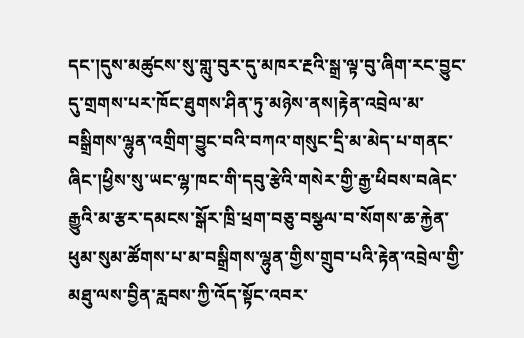དང་།དུས་མཚུངས་སུ་གླུ་བུར་དུ་མཁར་རྔའི་སྒྲ་ལྟ་བུ་ཞིག་རང་བྱུང་དུ་གྲགས་པར་ཁོང་ཐུགས་ཤིན་ཏུ་མཉེས་ནས།རྟེན་འབྲེལ་མ་བསྒྲིགས་ལྷུན་འགྲིག་བྱུང་བའི་བཀའ་གསུང་དྲི་མ་མེད་པ་གནང་ཞིང་།ཕྱིས་སུ་ཡང་ལྷ་ཁང་གི་དབུ་རྩེའི་གསེར་གྱི་རྒྱ་ཕིབས་བཞེང་རྒྱུའི་མ་རྩར་དམངས་སྒོར་ཁྲི་ཕྲག་བཅུ་བསྩལ་བ་སོགས་ཆ་རྐྱེན་ཕུམ་སུམ་ཚོགས་པ་མ་བསྒྲིགས་ལྷུན་གྱིས་གྲུབ་པའི་རྟེན་འབྲེལ་གྱི་མཐུ་ལས་བྱིན་རླབས་ཀྱི་འོད་སྟོང་འབར་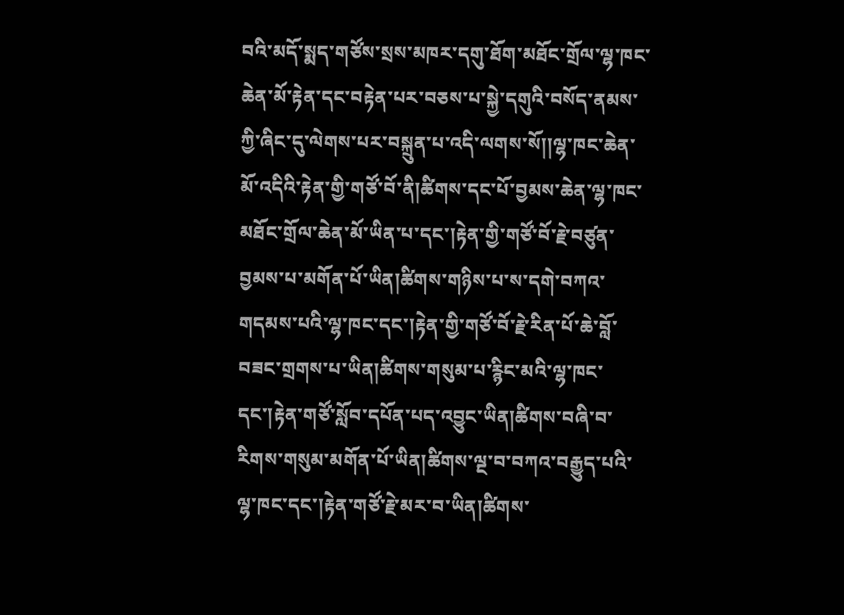བའི་མདོ་སྨད་གཙོས་སྲས་མཁར་དགུ་ཐོག་མཐོང་གྲོལ་ལྷ་ཁང་ཆེན་མོ་རྟེན་དང་བརྟེན་པར་བཅས་པ་སྐྱེ་དགུའི་བསོད་ནམས་ཀྱི་ཞིང་དུ་ལེགས་པར་བསྐྲུན་པ་འདི་ལགས་སོ།།ལྷ་ཁང་ཆེན་མོ་འདིའི་རྟེན་གྱི་གཙོ་བོ་ནི།ཚིགས་དང་པོ་བྱམས་ཆེན་ལྷ་ཁང་མཐོང་གྲོལ་ཆེན་མོ་ཡིན་པ་དང་།རྟེན་གྱི་གཙོ་བོ་རྗེ་བཙུན་བྱམས་པ་མགོན་པོ་ཡིན།ཚིགས་གཉིས་པ་ས་དགེ་བཀའ་གདམས་པའི་ལྷ་ཁང་དང་།རྟེན་གྱི་གཙོ་བོ་རྗེ་རིན་པོ་ཆེ་བློ་བཟང་གྲགས་པ་ཡིན།ཚིགས་གསུམ་པ་རྙིང་མའི་ལྷ་ཁང་དང་།རྟེན་གཙོ་སློབ་དཔོན་པད་འབྱུང་ཡིན།ཚིགས་བཞི་བ་རིགས་གསུམ་མགོན་པོ་ཡིན།ཚིགས་ལྔ་བ་བཀའ་བརྒྱུད་པའི་ལྷ་ཁང་དང་།རྟེན་གཙོ་རྗེ་མར་བ་ཡིན།ཚིགས་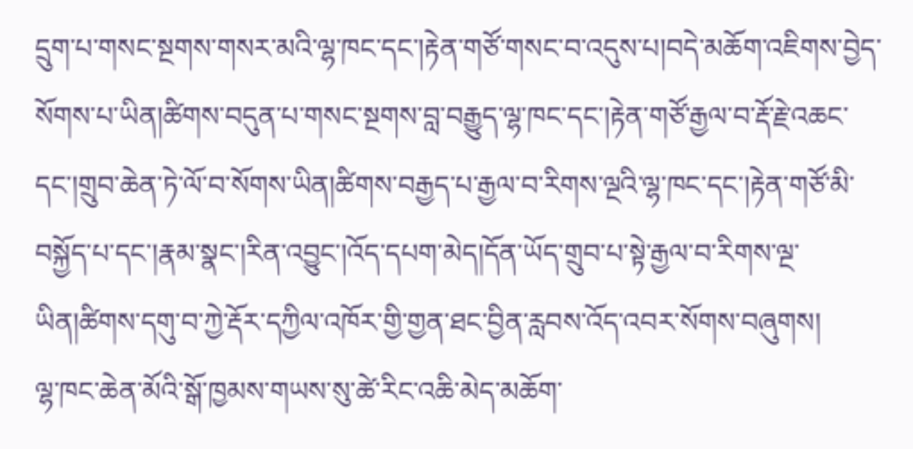དྲུག་པ་གསང་སྔགས་གསར་མའི་ལྷ་ཁང་དང་།རྟེན་གཙོ་གསང་བ་འདུས་པ།བདེ་མཆོག་འཇིགས་བྱེད་སོགས་པ་ཡིན།ཚིགས་བདུན་པ་གསང་སྔགས་བླ་བརྒྱུད་ལྷ་ཁང་དང་།རྟེན་གཙོ་རྒྱལ་བ་རྡོ་རྗེ་འཆང་དང་།གྲུབ་ཆེན་ཏེ་ལོ་བ་སོགས་ཡིན།ཚིགས་བརྒྱད་པ་རྒྱལ་བ་རིགས་ལྔའི་ལྷ་ཁང་དང་།རྟེན་གཙོ་མི་བསྐྱོད་པ་དང་།རྣམ་སྣང་།རིན་འབྱུང་།འོད་དཔག་མེད།དོན་ཡོད་གྲུབ་པ་སྟེ་རྒྱལ་བ་རིགས་ལྔ་ཡིན།ཚིགས་དགུ་བ་ཀྱེ་རྡོར་དཀྱིལ་འཁོར་གྱི་གྱན་ཐང་བྱིན་རླབས་འོད་འབར་སོགས་བཞུགས།
ལྷ་ཁང་ཆེན་མོའི་སྒོ་ཁྱམས་གཡས་སུ་ཚེ་རིང་འཆི་མེད་མཆོག་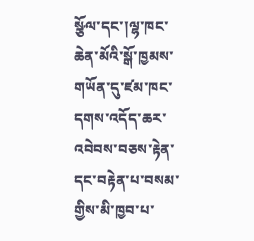སྩོལ་དང་།ལྷ་ཁང་ཆེན་མོའི་སྒོ་ཁྱམས་གཡོན་དུ་ཛམ་ཁང་དགས་འདོད་ཆར་འབེབས་བཅས་རྟེན་དང་བརྟེན་པ་བསམ་གྱིས་མི་ཁྱབ་པ་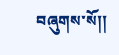བཞུགས་སོ།།